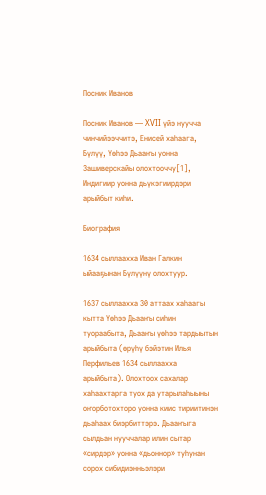Посник Иванов

Посник Иванов — XVII үйэ нуучча чинчийээччитэ, Енисей хаһаага, Бүлүү, Үөһээ Дьааҥы уонна Зашиверскайы олохтооччу[1], Индигиир уонна дьүкэгиирдэри арыйбыт киһи.

Биография

1634 сыллаахха Иван Галкин ыйааҕынан Бүлүүнү олохтуур.

1637 сыллаахха 30 аттаах хаһаагы кытта Үөһээ Дьааҥы сиһин туораабыта, Дьааҥы үөһээ тардыытын арыйбыта (өрүһү бэйэтин Илья Перфильев 1634 сыллаахха арыйбыта). Олохтоох сахалар хаһаахтарга туох да утарылаһыыны оҥорботохторо уонна киис тириитинэн дьаһаах биэрбиттэрэ. Дьааҥыга сылдьан нууччалар илин сытар «сирдэр» уонна «дьоннор» туһунан сорох сибидиэнньэлэри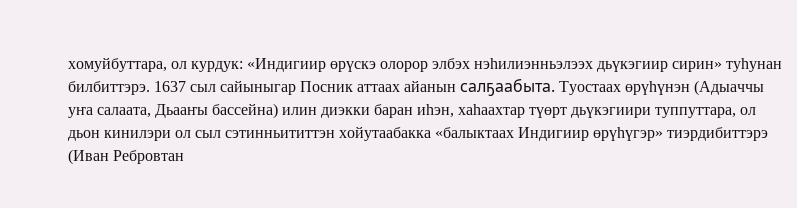хомуйбуттара, ол курдук: «Индигиир өрүскэ олорор элбэх нэһилиэнньэлээх дьүкэгиир сирин» туһунан билбиттэрэ. 1637 сыл сайыныгар Посник аттаах айанын салҕаабыта. Туостаах өрүһүнэн (Адыаччы уҥа салаата, Дьааҥы бассейна) илин диэкки баран иһэн, хаһаахтар түөрт дьүкэгиири туппуттара, ол дьон кинилэри ол сыл сэтинньититтэн хойутаабакка «балыктаах Индигиир өрүһүгэр» тиэрдибиттэрэ (Иван Ребровтан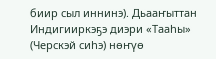биир сыл иннинэ). Дьааҥыттан Индигииркэҕэ диэри «Тааһы» (Черскэй сиһэ) нөҥүө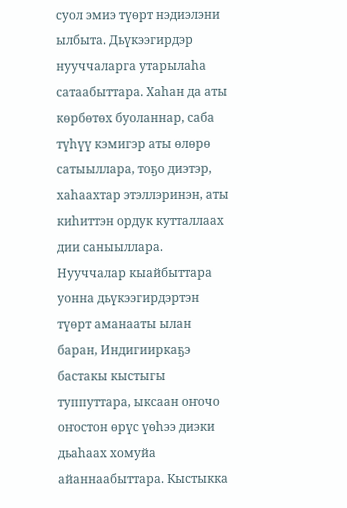суол эмиэ түөрт нэдиэлэни ылбыта. Дьүкээгирдэр нууччаларга утарылаһа сатаабыттара. Хаһан да аты көрбөтөх буоланнар, саба түһүү кэмигэр аты өлөрө сатыыллара, тоҕо диэтэр, хаһаахтар этэллэринэн, аты киһиттэн ордук кутталлаах дии саныыллара. Нууччалар кыайбыттара уонна дьүкээгирдэртэн түөрт аманааты ылан баран, Индигииркаҕэ бастакы кыстыгы туппуттара, ыксаан оҥочо оҥостон өрүс үөһээ диэки дьаһаах хомуйа айаннаабыттара. Кыстыкка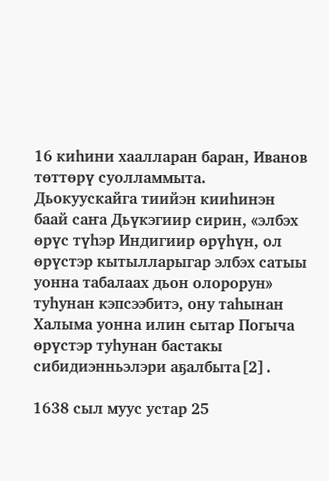16 киһини хаалларан баран, Иванов төттөрү суолламмыта. Дьокуускайга тиийэн кииһинэн баай саҥа Дьүкэгиир сирин, «элбэх өрүс түһэр Индигиир өрүһүн, ол өрүстэр кытылларыгар элбэх сатыы уонна табалаах дьон олорорун» туһунан кэпсээбитэ, ону таһынан Халыма уонна илин сытар Погыча өрүстэр туһунан бастакы сибидиэнньэлэри аҕалбыта[2].

1638 сыл муус устар 25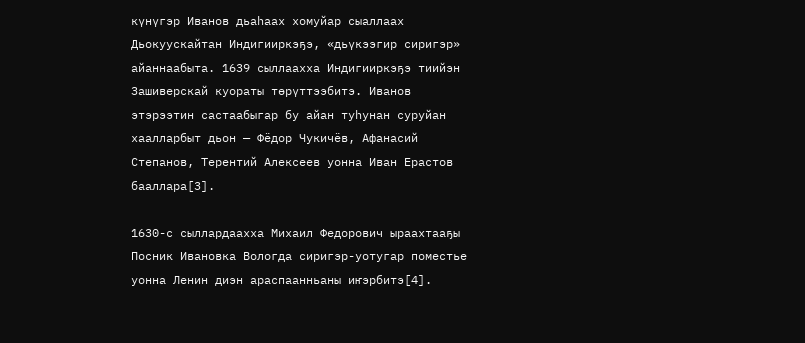күнүгэр Иванов дьаһаах хомуйар сыаллаах Дьокуускайтан Индигииркэҕэ, «дьүкээгир сиригэр» айаннаабыта. 1639 сыллаахха Индигииркэҕэ тиийэн Зашиверскай куораты төрүттээбитэ. Иванов этэрээтин састаабыгар бу айан туһунан суруйан хаалларбыт дьон — Фёдор Чукичёв, Афанасий Степанов, Терентий Алексеев уонна Иван Ерастов бааллара[3].

1630-с сыллардаахха Михаил Федорович ыраахтааҕы Посник Ивановка Вологда сиригэр-уотугар поместье уонна Ленин диэн араспаанньаны иҥэрбитэ[4].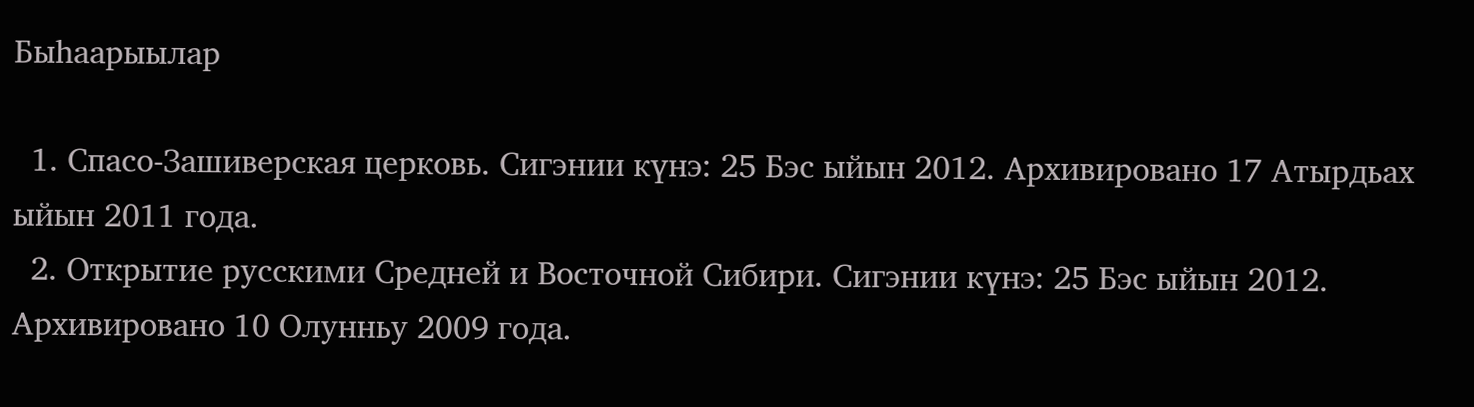Быһаарыылар

  1. Спасо-Зашиверская церковь. Сигэнии күнэ: 25 Бэс ыйын 2012. Архивировано 17 Атырдьах ыйын 2011 года.
  2. Открытие русскими Средней и Восточной Сибири. Сигэнии күнэ: 25 Бэс ыйын 2012. Архивировано 10 Олунньу 2009 года.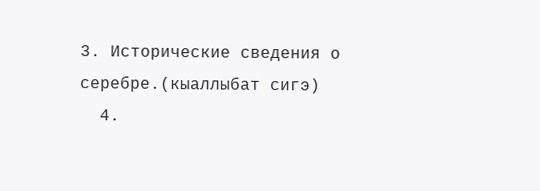3. Исторические сведения о серебре.(кыаллыбат сигэ)
  4.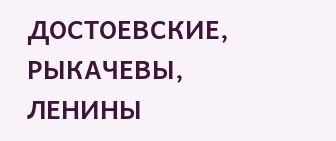ДОСТОЕВСКИЕ, РЫКАЧЕВЫ, ЛЕНИНЫ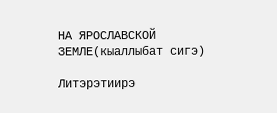НА ЯРОСЛАВСКОЙ ЗЕМЛЕ(кыаллыбат сигэ)

Литэрэтиирэ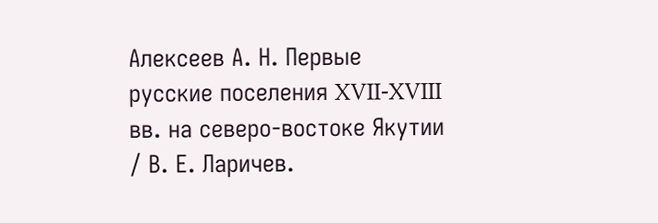Алексеев А. Н. Первые русские поселения XVII-XVIII вв. на северо-востоке Якутии / В. Е. Ларичев.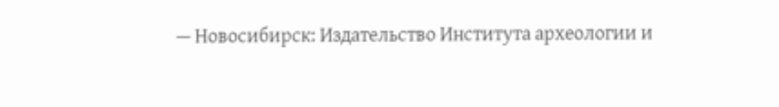— Новосибирск: Издательство Института археологии и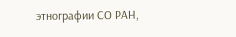этнографии СО РАН,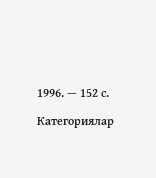1996. — 152 с.

Категориялар